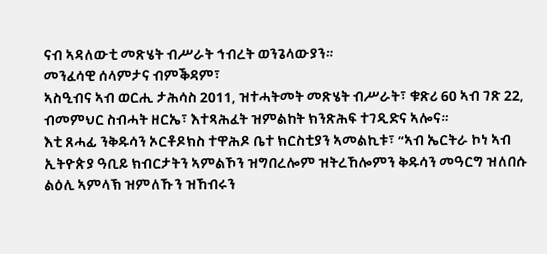ናብ ኣዳለውቲ መጽሄት ብሥራት ኅብረት ወንጌላውያን።
መንፈሳዊ ሰላምታና ብምቕዳም፣
ኣስዒብና ኣብ ወርሒ ታሕሳስ 2011, ዝተሓትመት መጽሄት ብሥራት፣ ቁጽሪ 60 ኣብ ገጽ 22, ብመምህር ስብሓት ዘርኤ፣ እተጻሕፈት ዝምልከት ክንጽሕፍ ተገዲድና ኣሎና።
እቲ ጸሓፊ ንቅዱሳን ኦርቶዶክስ ተዋሕዶ ቤተ ክርስቲያን ኣመልኪቱ፣ “ኣብ ኤርትራ ኮነ ኣብ ኢትዮጵያ ዓቢይ ክብርታትን ኣምልኾን ዝግበረሎም ዝትረኸሎምን ቅዱሳን መዓርግ ዝለበሱ ልዕሊ ኣምላኽ ዝምለኹን ዝኸብሩን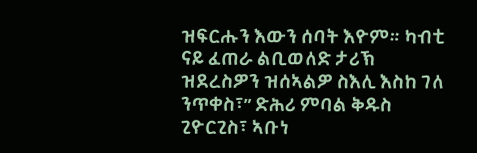ዝፍርሑን እውን ሰባት እዮም። ካብቲ ናይ ፈጠራ ልቢወለድ ታሪኽ ዝደረስዎን ዝሰኣልዎ ስእሊ እስከ ገለ ንጥቀስ፣” ድሕሪ ምባል ቅዱስ ጊዮርጊስ፣ ኣቡነ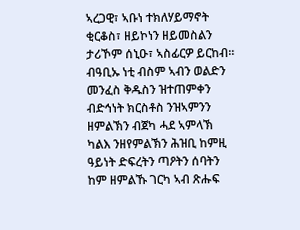ኣረጋዊ፣ ኣቡነ ተክለሃይማኖት ቂርቆስ፣ ዘይኮነን ዘይመስልን ታሪኾም ሰኒዑ፣ ኣስፊርዎ ይርከብ።
ብዓቢኡ ነቲ ብስም ኣብን ወልድን መንፈስ ቅዱስን ዝተጠምቀን ብድኅነት ክርስቶስ ንዝኣምንን ዘምልኽን ብጀካ ሓደ ኣምላኽ ካልእ ንዘየምልኽን ሕዝቢ ከምዚ ዓይነት ድፍረትን ጣዖትን ሰባትን ከም ዘምልኹ ገርካ ኣብ ጽሑፍ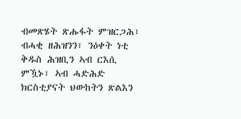ብመጽሄት ጽሑፋት ምዝርጋሕ፣ ብሓቂ ዘሕዝንን፣ ንዕቀት ነቲ ቅዱስ ሕዝቢን ኣብ ርእሲ ምዃኑ፣ ኣብ ሓድሕድ ክርስቲያናት ህውከትን ጽልእን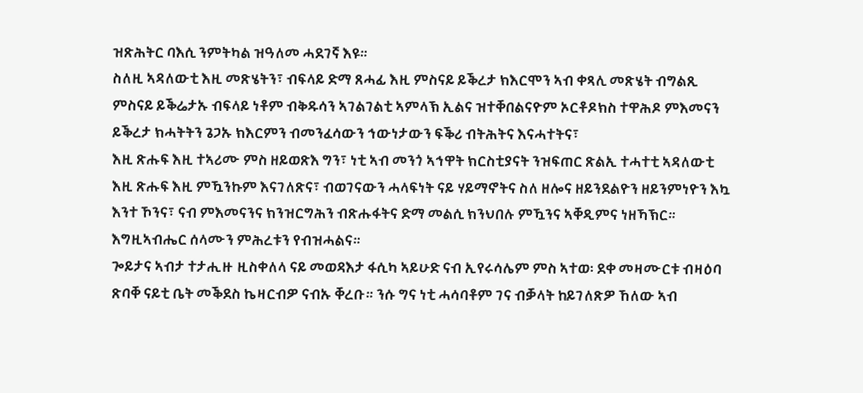ዝጽሕትር ባእሲ ንምትካል ዝዓለመ ሓደገኛ እዩ።
ስለዚ ኣዳለውቲ እዚ መጽሄትን፣ ብፍላይ ድማ ጸሓፊ እዚ ምስናይ ይቕረታ ክእርሞን ኣብ ቀጻሊ መጽሄት ብግልጺ ምስናይ ይቕሬታኡ ብፍላይ ነቶም ብቅዱሳን ኣገልገልቲ ኣምላኽ ኢልና ዝተቐበልናዮም ኦርቶዶክስ ተዋሕዶ ምእመናን ይቕረታ ክሓትትን ጌጋኡ ክእርምን ብመንፈሳውን ኅውነታውን ፍቕሪ ብትሕትና እናሓተትና፣
እዚ ጽሑፍ እዚ ተኣሪሙ ምስ ዘይወጽእ ግን፣ ነቲ ኣብ መንጎ ኣኅዋት ክርስቲያናት ንዝፍጠር ጽልኢ ተሓተቲ ኣዳለውቲ እዚ ጽሑፍ እዚ ምዃንኩም እናገለጽና፣ ብወገናውን ሓላፍነት ናይ ሃይማኖትና ስለ ዘሎና ዘይንደልዮን ዘይንምነዮን እኳ እንተ ኾንና፣ ናብ ምእመናንና ክንዝርግሕን ብጽሑፋትና ድማ መልሲ ክንህበሉ ምዃንና ኣቐዲምና ነዘኻኽር።
እግዚኣብሔር ሰላሙን ምሕረቱን የብዝሓልና።
ጐይታና ኣብታ ተታሒዙ ዚስቀለላ ናይ መወዳእታ ፋሲካ ኣይሁድ ናብ ኢየሩሳሌም ምስ ኣተወ፡ ደቀ መዛሙርቱ ብዛዕባ ጽባቐ ናይቲ ቤት መቕደስ ኬዛርብዎ ናብኡ ቐረቡ። ንሱ ግና ነቲ ሓሳባቶም ገና ብቓላት ከይገለጽዎ ኸለው ኣብ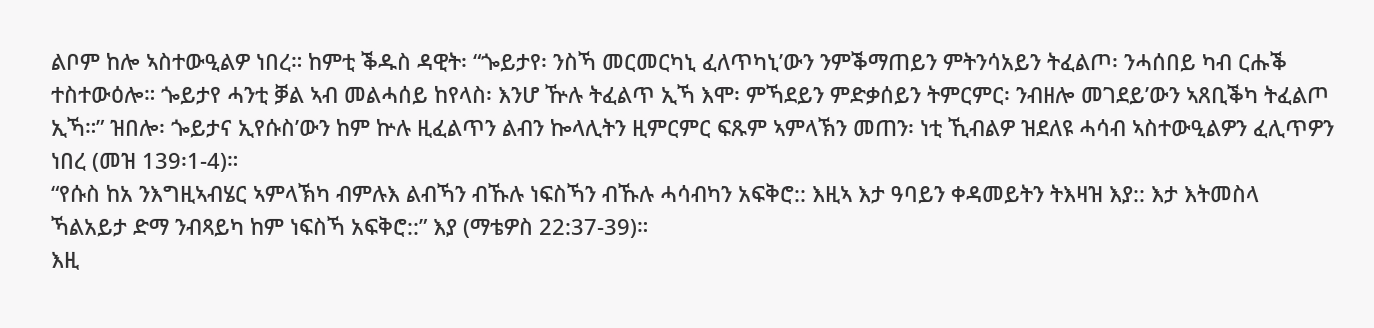ልቦም ከሎ ኣስተውዒልዎ ነበረ። ከምቲ ቕዱስ ዳዊት፡ “ጐይታየ፡ ንስኻ መርመርካኒ ፈለጥካኒ’ውን ንምቕማጠይን ምትንሳአይን ትፈልጦ፡ ንሓሰበይ ካብ ርሑቕ ተስተውዕሎ። ጐይታየ ሓንቲ ቓል ኣብ መልሓሰይ ከየላስ፡ እንሆ ዅሉ ትፈልጥ ኢኻ እሞ፡ ምኻደይን ምድቃሰይን ትምርምር፡ ንብዘሎ መገደይ’ውን ኣጸቢቕካ ትፈልጦ ኢኻ።” ዝበሎ፡ ጐይታና ኢየሱስ’ውን ከም ኵሉ ዚፈልጥን ልብን ኰላሊትን ዚምርምር ፍጹም ኣምላኽን መጠን፡ ነቲ ኺብልዎ ዝደለዩ ሓሳብ ኣስተውዒልዎን ፈሊጥዎን ነበረ (መዝ 139፡1-4)።
“የሱስ ከአ ንእግዚኣብሄር ኣምላኽካ ብምሉእ ልብኻን ብኹሉ ነፍስኻን ብኹሉ ሓሳብካን አፍቅሮ:: እዚኣ እታ ዓባይን ቀዳመይትን ትእዛዝ እያ:: እታ እትመስላ ኻልአይታ ድማ ንብጻይካ ከም ነፍስኻ አፍቅሮ::” እያ (ማቴዎስ 22:37-39)።
እዚ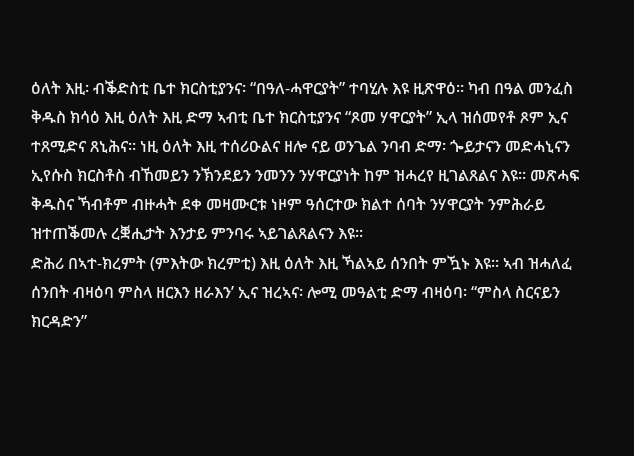ዕለት እዚ፡ ብቕድስቲ ቤተ ክርስቲያንና፡ “በዓለ-ሓዋርያት” ተባሂሉ እዩ ዚጽዋዕ። ካብ በዓል መንፈስ ቅዱስ ክሳዕ እዚ ዕለት እዚ ድማ ኣብቲ ቤተ ክርስቲያንና “ጾመ ሃዋርያት” ኢላ ዝሰመየቶ ጾም ኢና ተጸሚድና ጸኒሕና። ነዚ ዕለት እዚ ተሰሪዑልና ዘሎ ናይ ወንጌል ንባብ ድማ፡ ጐይታናን መድሓኒናን ኢየሱስ ክርስቶስ ብኸመይን ንኽንደይን ንመንን ንሃዋርያነት ከም ዝሓረየ ዚገልጸልና እዩ። መጽሓፍ ቅዱስና ኻብቶም ብዙሓት ደቀ መዛሙርቱ ነዞም ዓሰርተው ክልተ ሰባት ንሃዋርያት ንምሕራይ ዝተጠቕመሉ ረቛሒታት እንታይ ምንባሩ ኣይገልጸልናን እዩ።
ድሕሪ በኣተ-ክረምት (ምእትው ክረምቲ) እዚ ዕለት እዚ ኻልኣይ ሰንበት ምዃኑ እዩ። ኣብ ዝሓለፈ ሰንበት ብዛዕባ ምስላ ዘርእን ዘራእን’ ኢና ዝረኣና፡ ሎሚ መዓልቲ ድማ ብዛዕባ፡ “ምስላ ስርናይን ክርዳድን”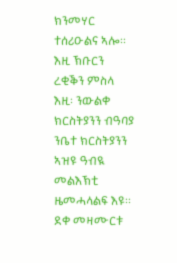ክንመሃር ተሰሪዑልና ኣሎ። እዚ ኽቡርን ረቂቕን ምስላ እዚ፡ ንውልቀ ክርስትያንን ብዓባያ ንቤተ ክርስትያንን ኣዝዩ ዓብዪ መልእኽቲ ዜመሓላልፍ እዩ። ደቀ መዛሙርቱ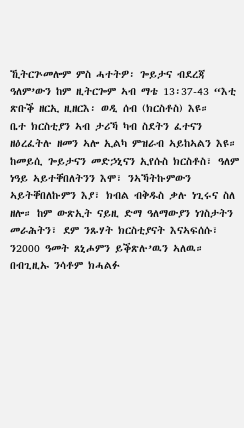ኺትርጕመሎም ምስ ሓተትዎ፡ ጐይታና ብደረጃ ዓለም’ውን ከም ዚትርጐም ኣብ ማቴ 13፡37-43 “እቲ ጽቡቕ ዘርኢ ዚዘርእ፡ ወዲ ሰብ (ክርስቶስ) እዩ።
ቤተ ክርስቲያን ኣብ ታሪኻ ካብ ስደትን ፈተናን ዘዕረፈትሉ ዘመን ኣሎ ኢልካ ምዝራብ ኣይከኣልን እዩ። ከመይሲ ጐይታናን መድኃኒናን ኢየሱስ ክርስቶስ፣ ዓለም ነዓይ ኣይተቐበለትንን እሞ፣ ንኣኻትኩምውን ኣይትቐበለኩምን እያ፣ ክብል ብቅዱስ ቃሉ ነጊሩና ስለ ዘሎ። ከም ውጽኢት ናይዚ ድማ ዓለማውያን ነገስታትን መራሕትን፣ ደም ንጹሃት ክርስቲያናት እናኣፍሰሱ፣ ን2000 ዓመት ጸኒሖምን ይቕጽሉ’ዉን ኣለዉ። በብጊዚኡ ንሳቶም ክሓልፉ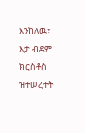እንከለዉ፣ እታ ብደም ክርስቶስ ዝተሠረተት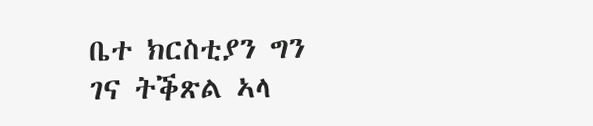ቤተ ክርስቲያን ግን ገና ትቕጽል ኣላ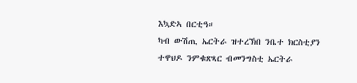እኳድኣ በርቲዓ።
ካብ ውሽጢ ኤርትራ ዝተረኽበ ንቤተ ክርስቲያን ተዋህዶ ንምቁጽጻር ብመንግስቲ ኤርትራ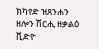ክካየድ ዝጸንሐን ዘሎን ሽርሒ ዘቃልዕ ቪድዮ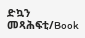ድኳን መጻሕፍቲ/Book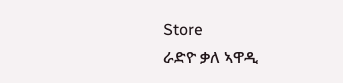Store
ራድዮ ቃለ ኣዋዲ